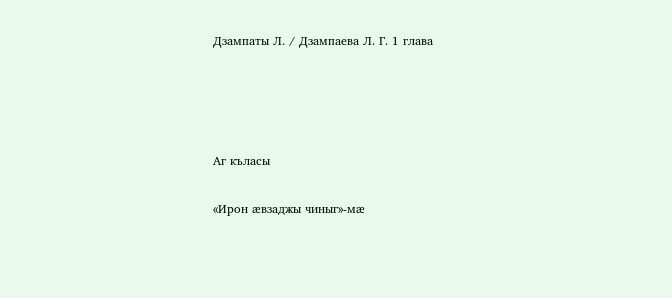Дзампаты Л. / Дзампаева Л. Г. 1 глава




Аг къласы

«Ирон æвзаджы чиныг»-мæ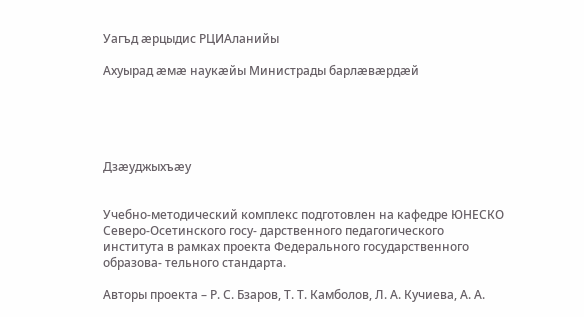Уагъд æрцыдис РЦИАланийы

Ахуырад æмæ наукæйы Министрады барлæвæрдæй





Дзæуджыхъæу


Учебно-методический комплекс подготовлен на кафедре ЮНЕСКО Северо-Осетинского госу- дарственного педагогического института в рамках проекта Федерального государственного образова- тельного стандарта.

Авторы проекта – Р. С. Бзаров, Т. Т. Камболов, Л. А. Кучиева, А. А.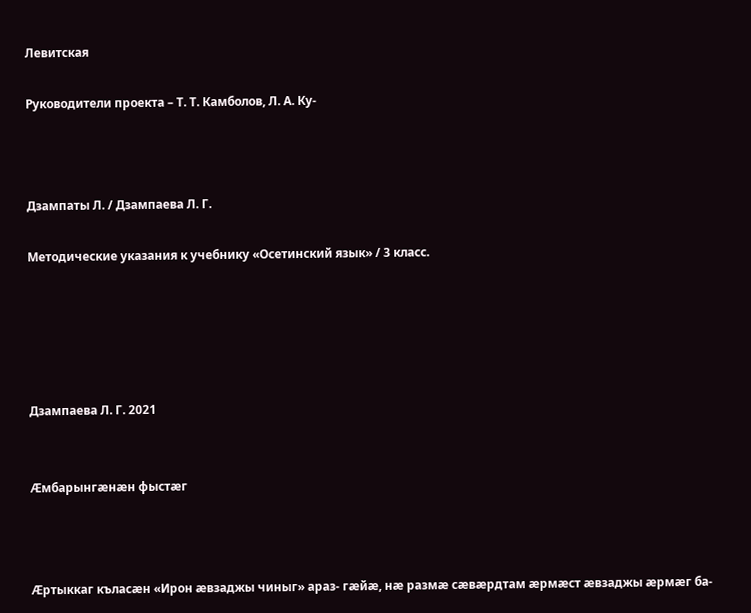Левитская

Руководители проекта – Т. Т. Камболов, Л. А. Ку-



Дзампаты Л. / Дзампаева Л. Г.

Методические указания к учебнику «Осетинский язык» / 3 класс.





Дзампаева Л. Г. 2021


Æмбарынгæнæн фыстæг



Æртыккаг къласæн «Ирон æвзаджы чиныг» араз- гæйæ, нæ размæ сæвæрдтам æрмæст æвзаджы æрмæг ба-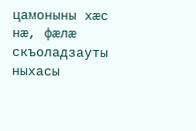цамоныны хæс нæ, фæлæ скъоладзауты ныхасы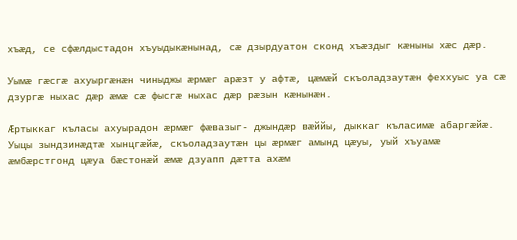хъæд, се сфæлдыстадон хъуыдыкæнынад, сæ дзырдуатон сконд хъæздыг кæныны хæс дæр.

Уымæ гæсгæ ахуыргæнæн чиныджы æрмæг арæзт у афтæ, цæмæй скъоладзаутæн феххуыс уа сæ дзургæ ныхас дæр æмæ сæ фысгæ ныхас дæр рæзын кæнынæн.

Æртыккаг къласы ахуырадон æрмæг фæвазыг- джындæр вæййы, дыккаг къласимæ абаргæйæ. Уыцы зындзинæдтæ хынцгæйæ, скъоладзаутæн цы æрмæг амынд цæуы, уый хъуамæ æмбæрстгонд цæуа бæстонæй æмæ дзуапп дæтта ахæм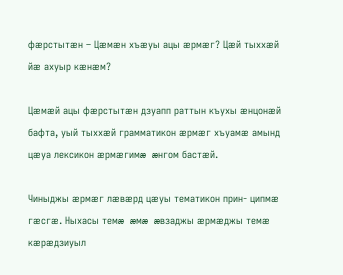фæрстытæн – Цæмæн хъæуы ацы æрмæг? Цæй тыххæй йæ ахуыр кæнæм?

Цæмæй ацы фæрстытæн дзуапп раттын къухы æнцонæй бафта, уый тыххæй грамматикон æрмæг хъуамæ амынд цæуа лексикон æрмæгимæ æнгом бастæй.

Чиныджы æрмæг лæвæрд цæуы тематикон прин- ципмæ гæсгæ. Ныхасы темæ æмæ æвзаджы æрмæджы темæ кæрæдзиуыл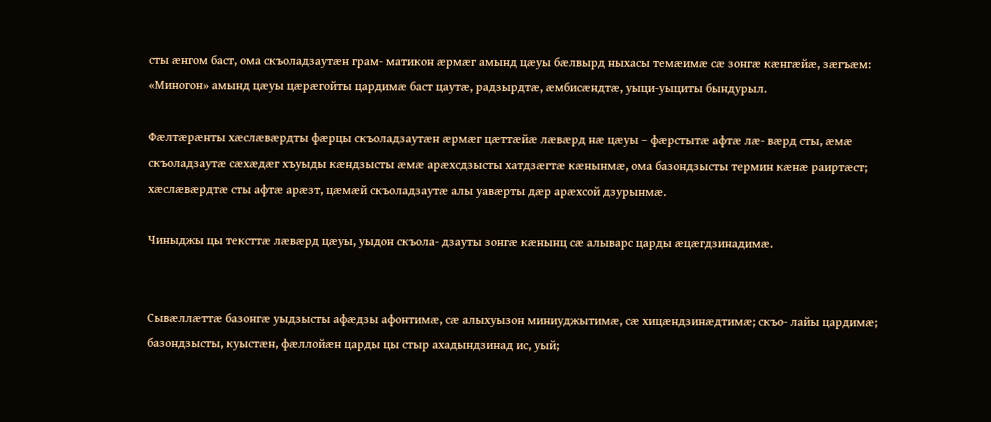сты æнгом баст, ома скъоладзаутæн грам- матикон æрмæг амынд цæуы бæлвырд ныхасы темæимæ сæ зонгæ кæнгæйæ, зæгъæм: «Миногон» амынд цæуы цæрæгойты цардимæ баст цаутæ, радзырдтæ, æмбисæндтæ, уыци-уыциты бындурыл.

Фæлтæрæнты хæслæвæрдты фæрцы скъоладзаутæн æрмæг цæттæйæ лæвæрд нæ цæуы – фæрстытæ афтæ лæ- вæрд сты, æмæ скъоладзаутæ сæхæдæг хъуыды кæндзысты æмæ арæхсдзысты хатдзæгтæ кæнынмæ, ома базондзысты термин кæнæ раиртæст; хæслæвæрдтæ сты афтæ арæзт, цæмæй скъоладзаутæ алы уавæрты дæр арæхсой дзурынмæ.

Чиныджы цы тексттæ лæвæрд цæуы, уыдон скъола- дзауты зонгæ кæнынц сæ алыварс царды æцæгдзинадимæ.


Сывæллæттæ базонгæ уыдзысты афæдзы афонтимæ, сæ алыхуызон миниуджытимæ, сæ хицæндзинæдтимæ; скъо- лайы цардимæ; базондзысты, куыстæн, фæллойæн царды цы стыр ахадындзинад ис, уый;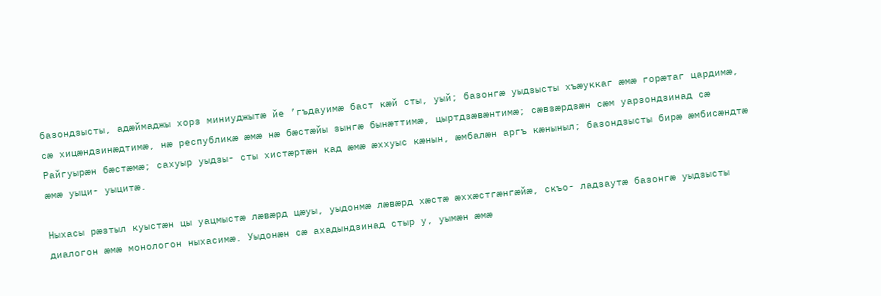базондзысты, адæймаджы хорз миниуджытæ йе ’гъдауимæ баст кæй сты, уый; базонгæ уыдзысты хъæуккаг æмæ горæтаг цардимæ, сæ хицæндзинæдтимæ, нæ республикæ æмæ нæ бæстæйы зынгæ бынæттимæ, цыртдзæвæнтимæ; сæвзæрдзæн сæм уарзондзинад сæ Райгуырæн бæстæмæ; сахуыр уыдзы- сты хистæртæн кад æмæ æххуыс кæнын, æмбалæн аргъ кæныныл; базондзысты бирæ æмбисæндтæ æмæ уыци- уыцитæ.

Ныхасы рæзтыл куыстæн цы уацмыстæ лæвæрд цæуы, уыдонмæ лæвæрд хæстæ æххæстгæнгæйæ, скъо- ладзаутæ базонгæ уыдзысты диалогон æмæ монологон ныхасимæ. Уыдонæн сæ ахадындзинад стыр у, уымæн æмæ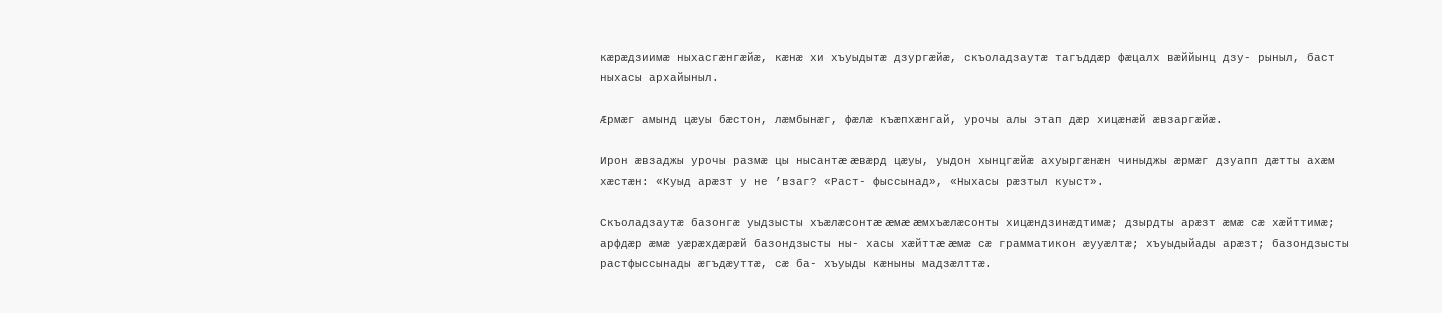кæрæдзиимæ ныхасгæнгæйæ, кæнæ хи хъуыдытæ дзургæйæ, скъоладзаутæ тагъддæр фæцалх вæййынц дзу- рыныл, баст ныхасы архайыныл.

Æрмæг амынд цæуы бæстон, лæмбынæг, фæлæ къæпхæнгай, урочы алы этап дæр хицæнæй æвзаргæйæ.

Ирон æвзаджы урочы размæ цы нысантæ æвæрд цæуы, уыдон хынцгæйæ ахуыргæнæн чиныджы æрмæг дзуапп дæтты ахæм хæстæн: «Куыд арæзт у не ’взаг? «Раст- фыссынад», «Ныхасы рæзтыл куыст».

Скъоладзаутæ базонгæ уыдзысты хъæлæсонтæ æмæ æмхъæлæсонты хицæндзинæдтимæ; дзырдты арæзт æмæ сæ хæйттимæ; арфдæр æмæ уæрæхдæрæй базондзысты ны- хасы хæйттæ æмæ сæ грамматикон æууæлтæ; хъуыдыйады арæзт; базондзысты растфыссынады æгъдæуттæ, сæ ба- хъуыды кæныны мадзæлттæ.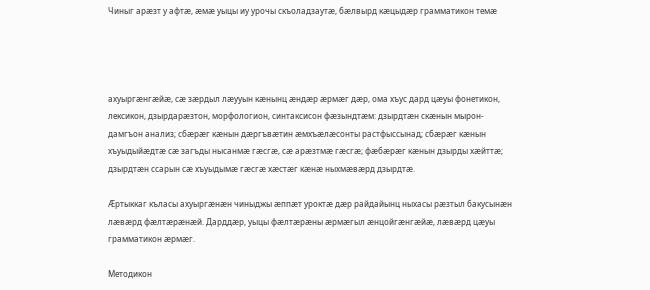Чиныг арæзт у афтæ, æмæ уыцы иу урочы скъоладзаутæ, бæлвырд кæцыдæр грамматикон темæ




ахуыргæнгæйæ, сæ зæрдыл лæууын кæнынц æндæр æрмæг дæр, ома хъус дард цæуы фонетикон, лексикон, дзырдарæзтон, морфологион, синтаксисон фæзындтæм: дзырдтæн скæнын мырон-дамгъон анализ; сбæрæг кæнын дæргъвæтин æмхъæлæсонты растфыссынад; сбæрæг кæнын хъуыдыйæдтæ сæ загъды нысанмæ гæсгæ, сæ арæзтмæ гæсгæ; фæбæрæг кæнын дзырды хæйттæ; дзырдтæн ссарын сæ хъуыдымæ гæсгæ хæстæг кæнæ ныхмæвæрд дзырдтæ.

Æртыккаг къласы ахуыргæнæн чиныджы æппæт уроктæ дæр райдайынц ныхасы рæзтыл бакусынæн лæвæрд фæлтæрæнæй. Дарддæр, уыцы фæлтæрæны æрмæгыл æнцойгæнгæйæ, лæвæрд цæуы грамматикон æрмæг.

Методикон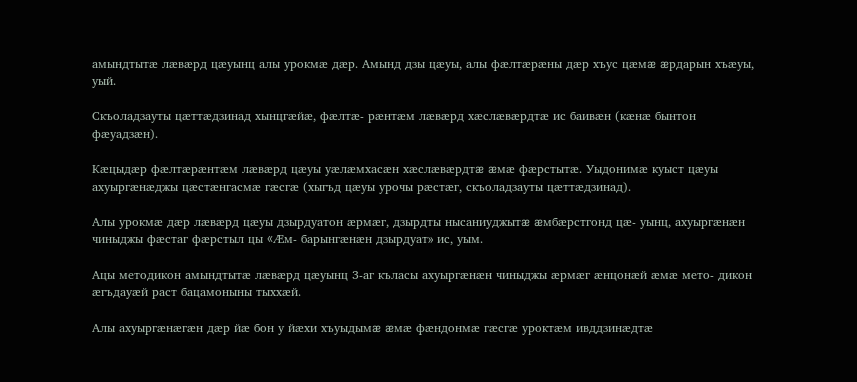амындтытæ лæвæрд цæуынц алы урокмæ дæр. Амынд дзы цæуы, алы фæлтæрæны дæр хъус цæмæ æрдарын хъæуы, уый.

Скъоладзауты цæттæдзинад хынцгæйæ, фæлтæ- рæнтæм лæвæрд хæслæвæрдтæ ис баивæн (кæнæ бынтон фæуадзæн).

Кæцыдæр фæлтæрæнтæм лæвæрд цæуы уæлæмхасæн хæслæвæрдтæ æмæ фæрстытæ. Уыдонимæ куыст цæуы ахуыргæнæджы цæстæнгасмæ гæсгæ (хыгъд цæуы урочы рæстæг, скъоладзауты цæттæдзинад).

Алы урокмæ дæр лæвæрд цæуы дзырдуатон æрмæг, дзырдты нысаниуджытæ æмбæрстгонд цæ- уынц, ахуыргæнæн чиныджы фæстаг фæрстыл цы «Æм- барынгæнæн дзырдуат» ис, уым.

Ацы методикон амындтытæ лæвæрд цæуынц 3-аг къласы ахуыргæнæн чиныджы æрмæг æнцонæй æмæ мето- дикон æгъдауæй раст бацамоныны тыххæй.

Алы ахуыргæнæгæн дæр йæ бон у йæхи хъуыдымæ æмæ фæндонмæ гæсгæ уроктæм ивддзинæдтæ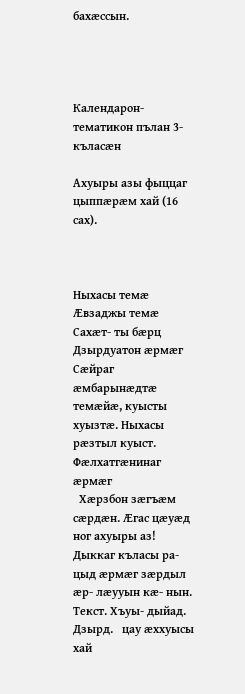бахæссын.




Календарон-тематикон пълан 3-къласæн

Ахуыры азы фыццаг цыппæрæм хай (16 сах).



Ныхасы темæ Æвзаджы темæ Сахæт- ты бæрц Дзырдуатон æрмæг Сæйраг æмбарынæдтæ темæйæ, куысты хуызтæ. Ныхасы рæзтыл куыст. Фæлхатгæнинаг æрмæг
  Хæрзбон зæгъæм сæрдæн. Æгас цæуæд ног ахуыры аз! Дыккаг къласы ра- цыд æрмæг зæрдыл æр- лæууын кæ- нын. Текст. Хъуы- дыйад. Дзырд.   цау æххуысы хай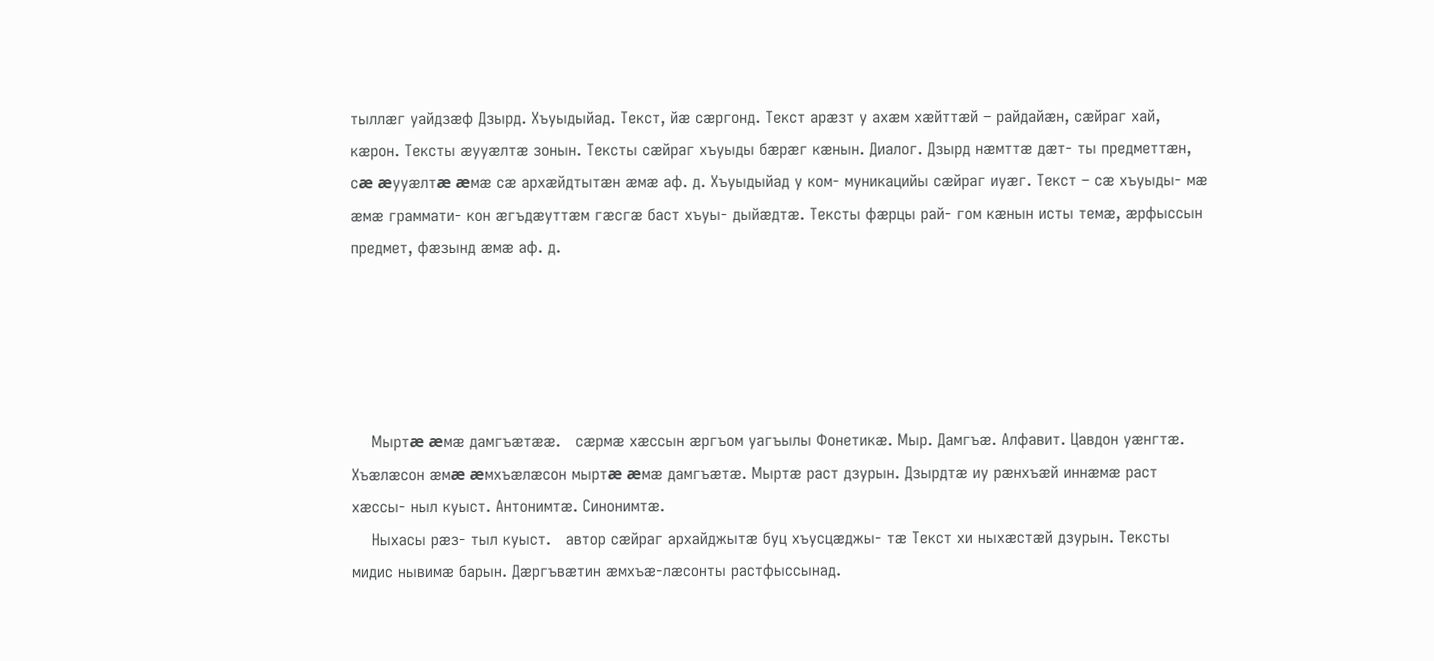тыллæг уайдзæф Дзырд. Хъуыдыйад. Текст, йæ сæргонд. Текст арæзт у ахæм хæйттæй – райдайæн, сæйраг хай, кæрон. Тексты æууæлтæ зонын. Тексты сæйраг хъуыды бæрæг кæнын. Диалог. Дзырд нæмттæ дæт- ты предметтæн, сæ æууæлтæ æмæ сæ архæйдтытæн æмæ аф. д. Хъуыдыйад у ком- муникацийы сæйраг иуæг. Текст – сæ хъуыды- мæ æмæ граммати- кон æгъдæуттæм гæсгæ баст хъуы- дыйæдтæ. Тексты фæрцы рай- гом кæнын исты темæ, æрфыссын предмет, фæзынд æмæ аф. д.





    Мыртæ æмæ дамгъæтææ.   сæрмæ хæссын æргъом уагъылы Фонетикæ. Мыр. Дамгъæ. Алфавит. Цавдон уæнгтæ. Хъæлæсон æмæ æмхъæлæсон мыртæ æмæ дамгъæтæ. Мыртæ раст дзурын. Дзырдтæ иу рæнхъæй иннæмæ раст хæссы- ныл куыст. Антонимтæ. Синонимтæ.
    Ныхасы рæз- тыл куыст.   автор сæйраг архайджытæ буц хъусцæджы- тæ Текст хи ныхæстæй дзурын. Тексты мидис нывимæ барын. Дæргъвæтин æмхъæ-лæсонты растфыссынад.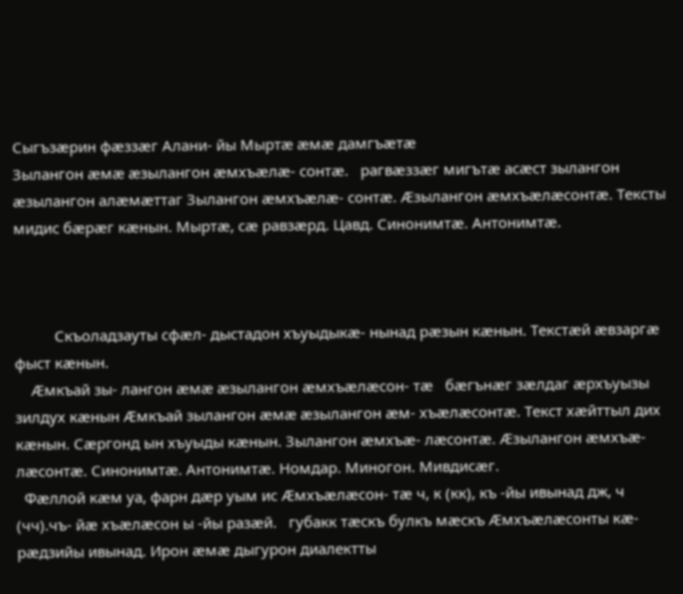Сыгъзæрин фæззæг Алани- йы Мыртæ æмæ дамгъæтæ
Зылангон æмæ æзылангон æмхъæлæ- сонтæ.   рагвæззæг мигътæ асæст зылангон æзылангон алæмæттаг Зылангон æмхъæлæ- сонтæ. Æзылангон æмхъæлæсонтæ. Тексты мидис бæрæг кæнын. Мыртæ, сæ равзæрд. Цавд. Синонимтæ. Антонимтæ.



          Скъоладзауты сфæл- дыстадон хъуыдыкæ- нынад рæзын кæнын. Текстæй æвзаргæ фыст кæнын.
    Æмкъай зы- лангон æмæ æзылангон æмхъæлæсон- тæ   бæгънæг зæлдаг æрхъуызы зилдух кæнын Æмкъай зылангон æмæ æзылангон æм- хъæлæсонтæ. Текст хæйттыл дих кæнын. Сæргонд ын хъуыды кæнын. Зылангон æмхъæ- лæсонтæ. Æзылангон æмхъæ- лæсонтæ. Синонимтæ. Антонимтæ. Номдар. Миногон. Мивдисæг.
  Фæллой кæм уа, фарн дæр уым ис Æмхъæлæсон- тæ ч, к (кк), къ -йы ивынад дж, ч (чч).чъ- йæ хъæлæсон ы -йы разæй.   губакк тæскъ булкъ мæскъ Æмхъæлæсонты кæ- рæдзийы ивынад. Ирон æмæ дыгурон диалектты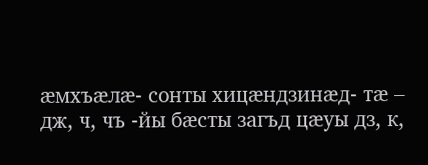æмхъæлæ- сонты хицæндзинæд- тæ – дж, ч, чъ -йы бæсты загъд цæуы дз, к,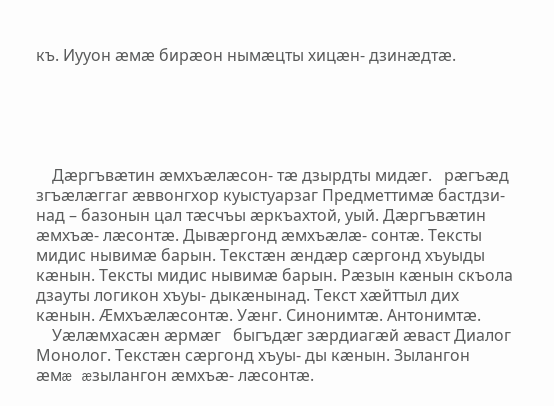къ. Иууон æмæ бирæон нымæцты хицæн- дзинæдтæ.





    Дæргъвæтин æмхъæлæсон- тæ дзырдты мидæг.   рæгъæд згъæлæггаг æввонгхор куыстуарзаг Предметтимæ бастдзи- над – базонын цал тæсчъы æркъахтой, уый. Дæргъвæтин æмхъæ- лæсонтæ. Дывæргонд æмхъæлæ- сонтæ. Тексты мидис нывимæ барын. Текстæн æндæр сæргонд хъуыды кæнын. Тексты мидис нывимæ барын. Рæзын кæнын скъола дзауты логикон хъуы- дыкæнынад. Текст хæйттыл дих кæнын. Æмхъæлæсонтæ. Уæнг. Синонимтæ. Антонимтæ.
    Уæлæмхасæн æрмæг   быгъдæг зæрдиагæй æваст Диалог Монолог. Текстæн сæргонд хъуы- ды кæнын. Зылангон æмæ æзылангон æмхъæ- лæсонтæ.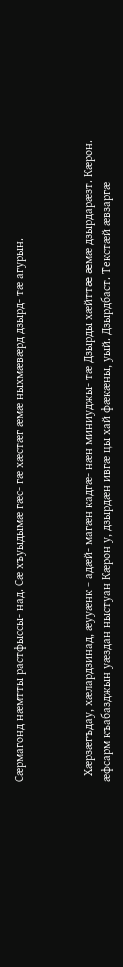Сæрмагонд нæмтты растфыссы- над. Сæ хъуыдымæ гæс- гæ хæстæг æмæ ныхмæвæрд дзырд- тæ агурын.



  Хæрзæгъдау, хæлардзинад, æууæнк − адæй- магæн кадгæ- нæн миниуджы- тæ Дзырды хæйттæ æмæ дзырдарæзт. Кæрон.   æфсарм къабазджын уæздан ныстуан Кæрон у, дзырдæн ивгæ цы хай фæкæны, уый. Дзырдбаст. Текстæй æвзаргæ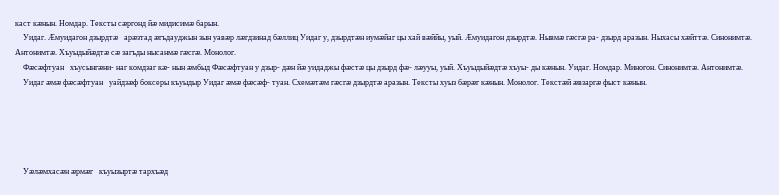каст кæнын. Номдар. Тексты сæргонд йæ мидисимæ барын.
    Уидаг. Æмуидагон дзырдтæ   арæзтад æгъдауджын зын уавæр лæгдзинад бæллиц Уидаг у, дзырдтæн иумæйаг цы хай вæййы, уый. Æмуидагон дзырдтæ. Нывмæ гæсгæ ра- дзырд аразын. Ныхасы хæйттæ. Синонимтæ. Антонимтæ. Хъуыдыйæдтæ сæ загъды нысанмæ гæсгæ. Монолог.
    Фæсæфтуан   хъусынгæни- наг комдзаг кæ- нын æмбыд Фæсæфтуан у дзыр- дæн йæ уидаджы фæстæ цы дзырд фæ- лæууы, уый. Хъуыдыйæдтæ хъуы- ды кæнын. Уидаг. Номдар. Миногон. Синонимтæ. Антонимтæ.
    Уидаг æмæ фæсæфтуан   уайдзæф боксеры къуыдыр Уидаг æмæ фæсæф- туан. Схемæтæм гæсгæ дзырдтæ аразын. Тексты хуыз бæрæг кæнын. Монолог. Текстæй æвзаргæ фыст кæнын.





    Уæлæмхасæн æрмæг   къуызыртæ тархъæд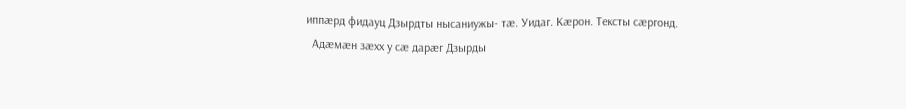иппæрд фидауц Дзырдты нысаниужы- тæ. Уидаг. Кæрон. Тексты сæргонд.
  Адæмæн зæхх у сæ дарæг Дзырды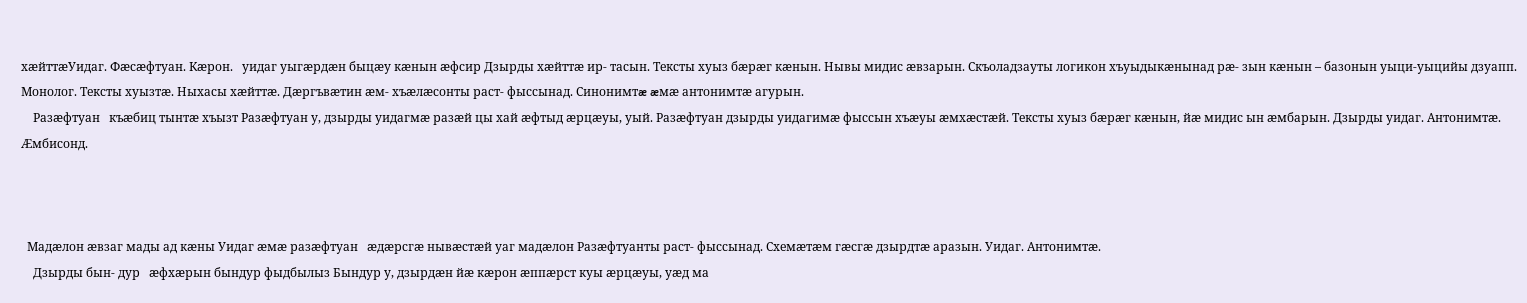хæйттæУидаг. Фæсæфтуан. Кæрон.   уидаг уыгæрдæн быцæу кæнын æфсир Дзырды хæйттæ ир- тасын. Тексты хуыз бæрæг кæнын. Нывы мидис æвзарын. Скъоладзауты логикон хъуыдыкæнынад рæ- зын кæнын – базонын уыци-уыцийы дзуапп. Монолог. Тексты хуызтæ. Ныхасы хæйттæ. Дæргъвæтин æм- хъæлæсонты раст- фыссынад. Синонимтæ æмæ антонимтæ агурын.
    Разæфтуан   къæбиц тынтæ хъызт Разæфтуан у, дзырды уидагмæ разæй цы хай æфтыд æрцæуы, уый. Разæфтуан дзырды уидагимæ фыссын хъæуы æмхæстæй. Тексты хуыз бæрæг кæнын, йæ мидис ын æмбарын. Дзырды уидаг. Антонимтæ. Æмбисонд.



  Мадæлон æвзаг мады ад кæны Уидаг æмæ разæфтуан   æдæрсгæ нывæстæй уаг мадæлон Разæфтуанты раст- фыссынад. Схемæтæм гæсгæ дзырдтæ аразын. Уидаг. Антонимтæ.
    Дзырды бын- дур   æфхæрын бындур фыдбылыз Бындур у, дзырдæн йæ кæрон æппæрст куы æрцæуы, уæд ма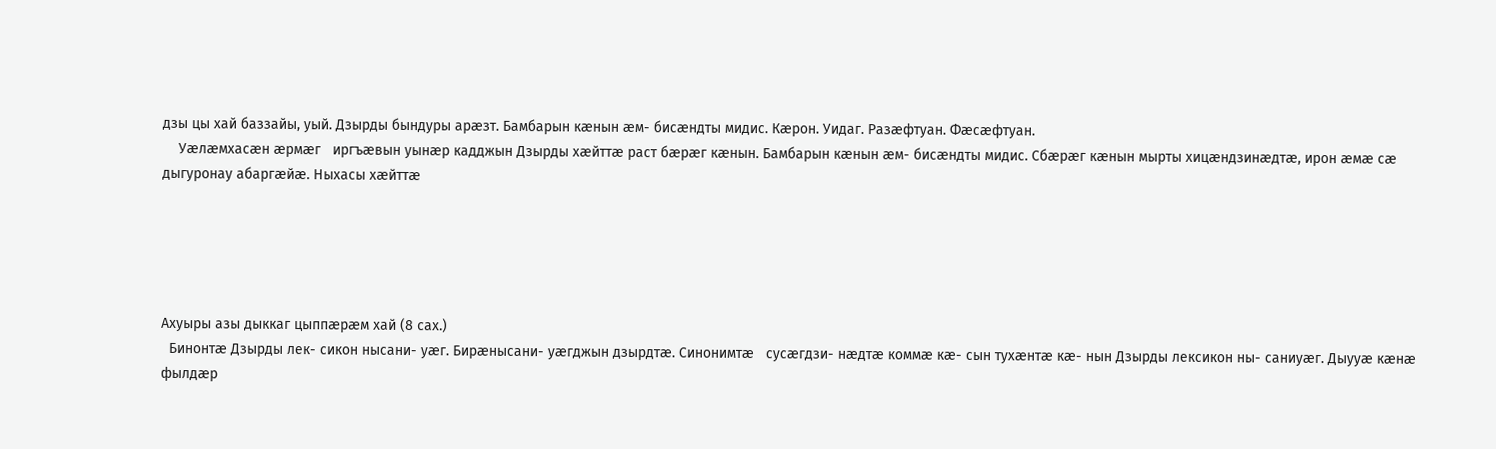дзы цы хай баззайы, уый. Дзырды бындуры арæзт. Бамбарын кæнын æм- бисæндты мидис. Кæрон. Уидаг. Разæфтуан. Фæсæфтуан.
    Уæлæмхасæн æрмæг   иргъæвын уынæр кадджын Дзырды хæйттæ раст бæрæг кæнын. Бамбарын кæнын æм- бисæндты мидис. Сбæрæг кæнын мырты хицæндзинæдтæ, ирон æмæ сæ дыгуронау абаргæйæ. Ныхасы хæйттæ





Ахуыры азы дыккаг цыппæрæм хай (8 сах.)
  Бинонтæ Дзырды лек- сикон нысани- уæг. Бирæнысани- уæгджын дзырдтæ. Синонимтæ   сусæгдзи- нæдтæ коммæ кæ- сын тухæнтæ кæ- нын Дзырды лексикон ны- саниуæг. Дыууæ кæнæ фылдæр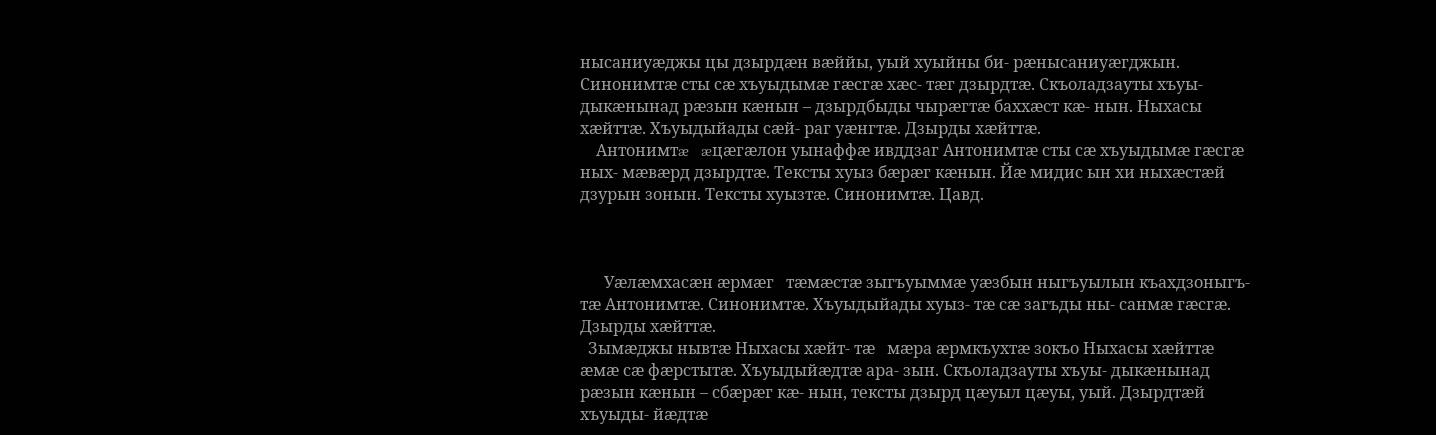нысаниуæджы цы дзырдæн вæййы, уый хуыйны би- рæнысаниуæгджын. Синонимтæ сты сæ хъуыдымæ гæсгæ хæс- тæг дзырдтæ. Скъоладзауты хъуы- дыкæнынад рæзын кæнын – дзырдбыды чырæгтæ баххæст кæ- нын. Ныхасы хæйттæ. Хъуыдыйады сæй- раг уæнгтæ. Дзырды хæйттæ.
    Антонимтæ   æцæгæлон уынаффæ ивддзаг Антонимтæ сты сæ хъуыдымæ гæсгæ ных- мæвæрд дзырдтæ. Тексты хуыз бæрæг кæнын. Йæ мидис ын хи ныхæстæй дзурын зонын. Тексты хуызтæ. Синонимтæ. Цавд.



      Уæлæмхасæн æрмæг   тæмæстæ зыгъуыммæ уæзбын ныгъуылын къахдзоныгъ- тæ Антонимтæ. Синонимтæ. Хъуыдыйады хуыз- тæ сæ загъды ны- санмæ гæсгæ. Дзырды хæйттæ.
  Зымæджы нывтæ Ныхасы хæйт- тæ   мæра æрмкъухтæ зокъо Ныхасы хæйттæ æмæ сæ фæрстытæ. Хъуыдыйæдтæ ара- зын. Скъоладзауты хъуы- дыкæнынад рæзын кæнын – сбæрæг кæ- нын, тексты дзырд цæуыл цæуы, уый. Дзырдтæй хъуыды- йæдтæ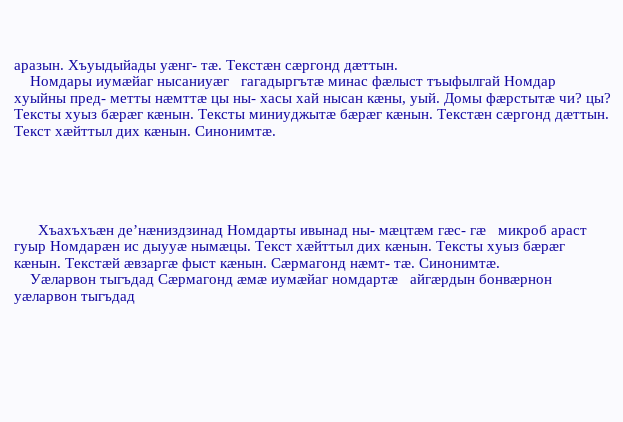аразын. Хъуыдыйады уæнг- тæ. Текстæн сæргонд дæттын.
    Номдары иумæйаг нысаниуæг   гагадыргътæ минас фæлыст тъыфылгай Номдар хуыйны пред- метты нæмттæ цы ны- хасы хай нысан кæны, уый. Домы фæрстытæ чи? цы? Тексты хуыз бæрæг кæнын. Тексты миниуджытæ бæрæг кæнын. Текстæн сæргонд дæттын. Текст хæйттыл дих кæнын. Синонимтæ.





      Хъахъхъæн де’нæниздзинад Номдарты ивынад ны- мæцтæм гæс- гæ   микроб араст гуыр Номдарæн ис дыууæ нымæцы. Текст хæйттыл дих кæнын. Тексты хуыз бæрæг кæнын. Текстæй æвзаргæ фыст кæнын. Сæрмагонд нæмт- тæ. Синонимтæ.
    Уæларвон тыгъдад Сæрмагонд æмæ иумæйаг номдартæ   айгæрдын бонвæрнон уæларвон тыгъдад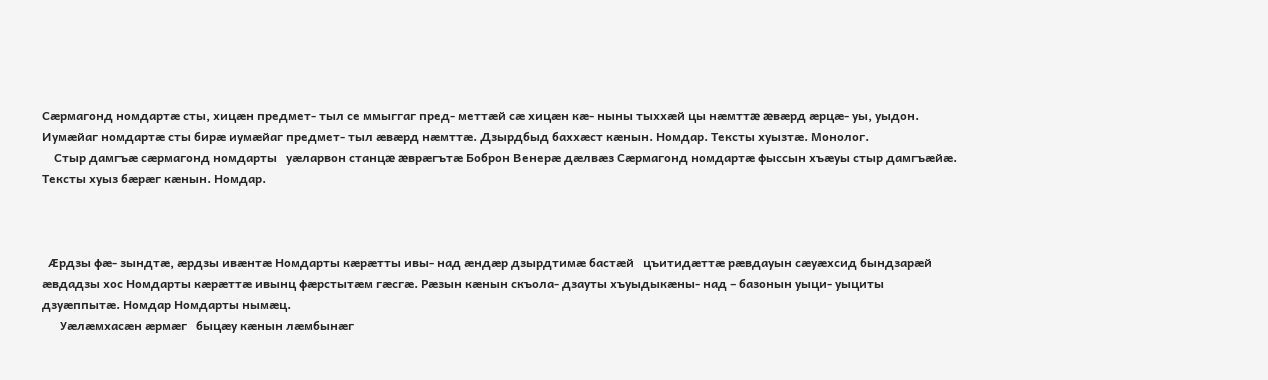Сæрмагонд номдартæ сты, хицæн предмет- тыл се ммыггаг пред- меттæй сæ хицæн кæ- ныны тыххæй цы нæмттæ æвæрд æрцæ- уы, уыдон. Иумæйаг номдартæ сты бирæ иумæйаг предмет- тыл æвæрд нæмттæ. Дзырдбыд баххæст кæнын. Номдар. Тексты хуызтæ. Монолог.
    Стыр дамгъæ сæрмагонд номдарты   уæларвон станцæ æврæгътæ Боброн Венерæ дæлвæз Сæрмагонд номдартæ фыссын хъæуы стыр дамгъæйæ. Тексты хуыз бæрæг кæнын. Номдар.



  Æрдзы фæ- зындтæ, æрдзы ивæнтæ Номдарты кæрæтты ивы- над æндæр дзырдтимæ бастæй   цъитидæттæ рæвдауын сæуæхсид бындзарæй æвдадзы хос Номдарты кæрæттæ ивынц фæрстытæм гæсгæ. Рæзын кæнын скъола- дзауты хъуыдыкæны- над – базонын уыци- уыциты дзуæппытæ. Номдар Номдарты нымæц.
      Уæлæмхасæн æрмæг   быцæу кæнын лæмбынæг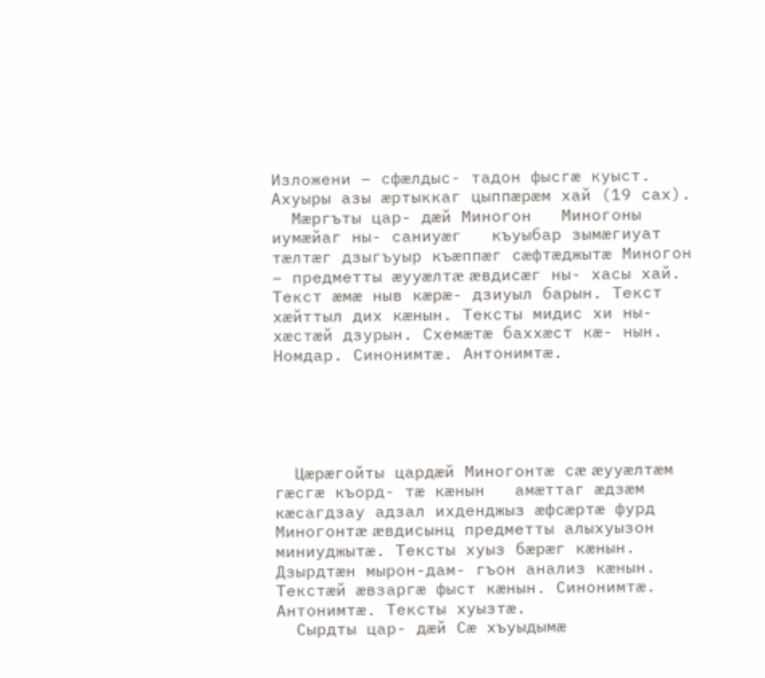Изложени – сфæлдыс- тадон фысгæ куыст.
Ахуыры азы æртыккаг цыппæрæм хай (19 сах).
  Мæргъты цар- дæй Миногон   Миногоны иумæйаг ны- саниуæг   къуыбар зымæгиуат тæлтæг дзыгъуыр къæппæг сæфтæджытæ Миногон – предметты æууæлтæ æвдисæг ны- хасы хай. Текст æмæ ныв кæрæ- дзиуыл барын. Текст хæйттыл дих кæнын. Тексты мидис хи ны- хæстæй дзурын. Схемæтæ баххæст кæ- нын. Номдар. Синонимтæ. Антонимтæ.





  Цæрæгойты цардæй Миногонтæ сæ æууæлтæм гæсгæ къорд- тæ кæнын   амæттаг æдзæм кæсагдзау адзал ихденджыз æфсæртæ фурд Миногонтæ æвдисынц предметты алыхуызон миниуджытæ. Тексты хуыз бæрæг кæнын. Дзырдтæн мырон-дам- гъон анализ кæнын. Текстæй æвзаргæ фыст кæнын. Синонимтæ. Антонимтæ. Тексты хуызтæ.
  Сырдты цар- дæй Сæ хъуыдымæ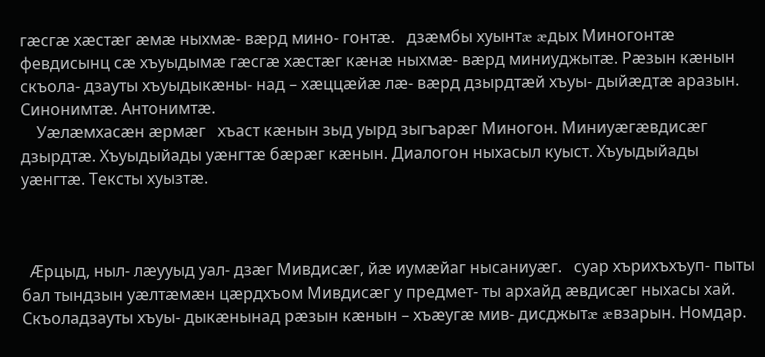гæсгæ хæстæг æмæ ныхмæ- вæрд мино- гонтæ.   дзæмбы хуынтæ æдых Миногонтæ февдисынц сæ хъуыдымæ гæсгæ хæстæг кæнæ ныхмæ- вæрд миниуджытæ. Рæзын кæнын скъола- дзауты хъуыдыкæны- над – хæццæйæ лæ- вæрд дзырдтæй хъуы- дыйæдтæ аразын. Синонимтæ. Антонимтæ.
    Уæлæмхасæн æрмæг   хъаст кæнын зыд уырд зыгъарæг Миногон. Миниуæгæвдисæг дзырдтæ. Хъуыдыйады уæнгтæ бæрæг кæнын. Диалогон ныхасыл куыст. Хъуыдыйады уæнгтæ. Тексты хуызтæ.



  Æрцыд, ныл- лæууыд уал- дзæг Мивдисæг, йæ иумæйаг нысаниуæг.   суар хърихъхъуп- пыты бал тындзын уæлтæмæн цæрдхъом Мивдисæг у предмет- ты архайд æвдисæг ныхасы хай. Скъоладзауты хъуы- дыкæнынад рæзын кæнын – хъæугæ мив- дисджытæ æвзарын. Номдар.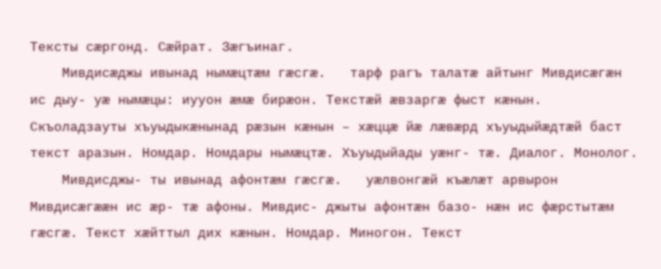Тексты сæргонд. Сæйрат. Зæгъинаг.
    Мивдисæджы ивынад нымæцтæм гæсгæ.   тарф рагъ талатæ айтынг Мивдисæгæн ис дыу- уæ нымæцы: иууон æмæ бирæон. Текстæй æвзаргæ фыст кæнын. Скъоладзауты хъуыдыкæнынад рæзын кæнын – хæццæ йæ лæвæрд хъуыдыйæдтæй баст текст аразын. Номдар. Номдары нымæцтæ. Хъуыдыйады уæнг- тæ. Диалог. Монолог.
    Мивдисджы- ты ивынад афонтæм гæсгæ.   уæлвонгæй къæлæт арвырон Мивдисæгææн ис æр- тæ афоны. Мивдис- джыты афонтæн базо- нæн ис фæрстытæм гæсгæ. Текст хæйттыл дих кæнын. Номдар. Миногон. Текст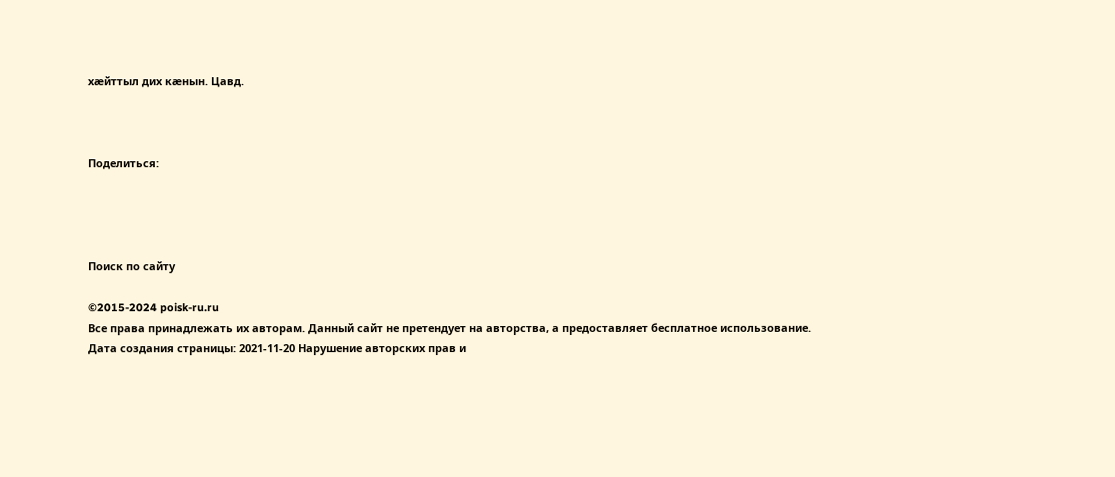хæйттыл дих кæнын. Цавд.



Поделиться:




Поиск по сайту

©2015-2024 poisk-ru.ru
Все права принадлежать их авторам. Данный сайт не претендует на авторства, а предоставляет бесплатное использование.
Дата создания страницы: 2021-11-20 Нарушение авторских прав и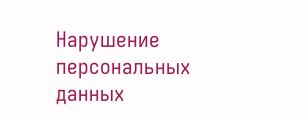Нарушение персональных данных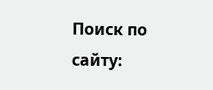Поиск по сайту: